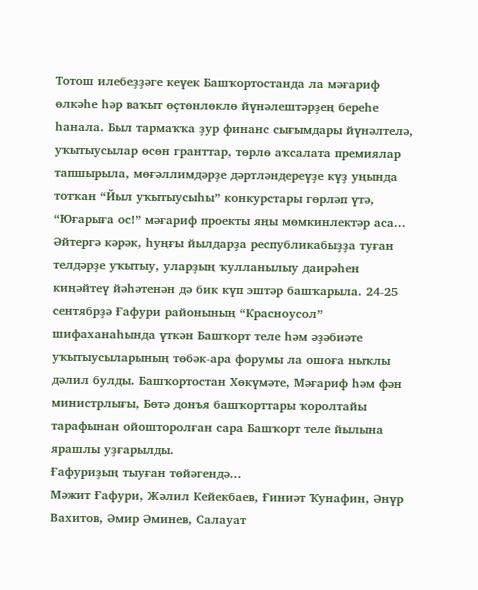Тотош илебеҙҙәге кеүек Башҡортостанда ла мәғариф өлкәһе һәр ваҡыт өҫтөнлөклө йүнәлештәрҙең береһе һанала. Был тармаҡҡа ҙур финанс сығымдары йүнәлтелә, уҡытыусылар өсөн гранттар, төрлө аҡсалата премиялар тапшырыла, мөғәллимдәрҙе дәртләндереүҙе күҙ уңында тотҡан “Йыл уҡытыусыһы” конкурстары гөрләп үтә, “Юғарыға ос!” мәғариф проекты яңы мөмкинлектәр аса...
Әйтергә кәрәк, һуңғы йылдарҙа республикабыҙҙа туған телдәрҙе уҡытыу, уларҙың ҡулланылыу даирәһен киңәйтеү йәһәтенән дә бик күп эштәр башҡарыла. 24-25 сентябрҙә Ғафури районының “Красноусол” шифаханаһында үткән Башҡорт теле һәм әҙәбиәте уҡытыусыларының төбәк-ара форумы ла ошоға ныҡлы дәлил булды. Башҡортостан Хөкүмәте, Мәғариф һәм фән министрлығы, Бөтә донъя башҡорттары ҡоролтайы тарафынан ойошторолған сара Башҡорт теле йылына ярашлы уҙғарылды.
Ғафуриҙың тыуған төйәгендә...
Мәжит Ғафури, Жәлил Кейекбаев, Ғиниәт Ҡунафин, Әнүр Вахитов, Әмир Әминев, Салауат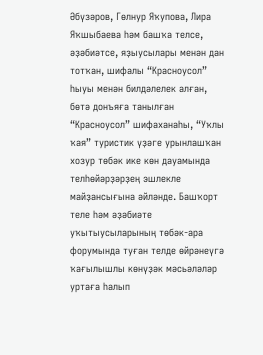Әбүзәров, Гөлнур Яҡупова, Лира Яҡшыбаева һәм башҡа телсе, әҙәбиәтсе, яҙыусылары менән дан тотҡан, шифалы “Красноусол” һыуы менән билдәлелек алған, бөтә донъяға танылған “Красноусол” шифаханаһы, “Уҡлы ҡая” туристик үҙәге урынлашҡан хозур төбәк ике көн дауамында телһөйәрҙәрҙең эшлекле майҙансығына әйләнде. Башҡорт теле һәм әҙәбиәте уҡытыусыларының төбәк-ара форумында туған телде өйрәнеүгә ҡағылышлы көнүҙәк мәсьәләләр уртаға һалып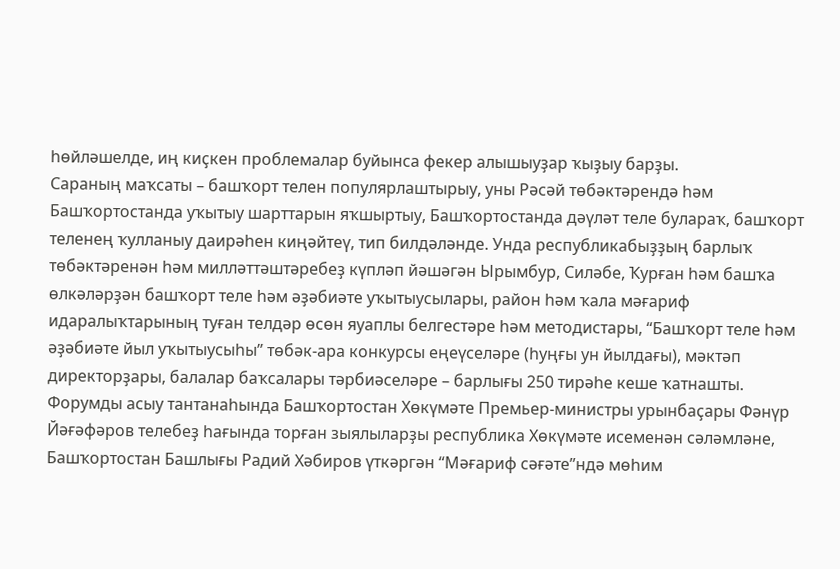һөйләшелде, иң киҫкен проблемалар буйынса фекер алышыуҙар ҡыҙыу барҙы.
Сараның маҡсаты – башҡорт телен популярлаштырыу, уны Рәсәй төбәктәрендә һәм Башҡортостанда уҡытыу шарттарын яҡшыртыу, Башҡортостанда дәүләт теле булараҡ, башҡорт теленең ҡулланыу даирәһен киңәйтеү, тип билдәләнде. Унда республикабыҙҙың барлыҡ төбәктәренән һәм милләттәштәребеҙ күпләп йәшәгән Ырымбур, Силәбе, Ҡурған һәм башҡа өлкәләрҙән башҡорт теле һәм әҙәбиәте уҡытыусылары, район һәм ҡала мәғариф идаралыҡтарының туған телдәр өсөн яуаплы белгестәре һәм методистары, “Башҡорт теле һәм әҙәбиәте йыл уҡытыусыһы” төбәк-ара конкурсы еңеүселәре (һуңғы ун йылдағы), мәктәп директорҙары, балалар баҡсалары тәрбиәселәре – барлығы 250 тирәһе кеше ҡатнашты.
Форумды асыу тантанаһында Башҡортостан Хөкүмәте Премьер-министры урынбаҫары Фәнүр Йәғәфәров телебеҙ һағында торған зыялыларҙы республика Хөкүмәте исеменән сәләмләне, Башҡортостан Башлығы Радий Хәбиров үткәргән “Мәғариф сәғәте”ндә мөһим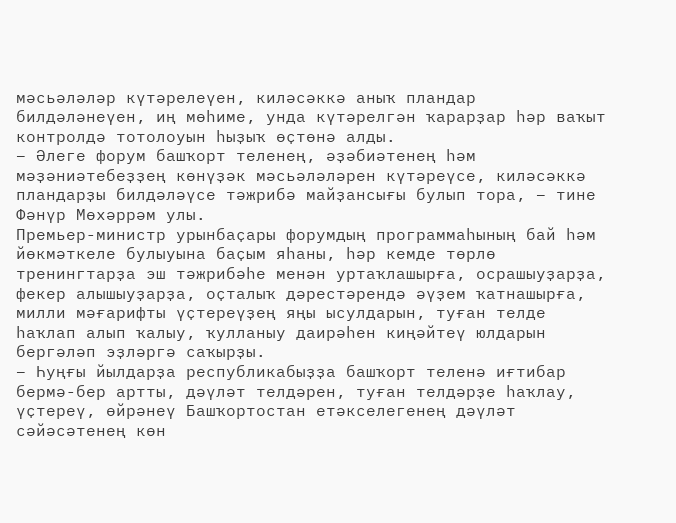мәсьәләләр күтәрелеүен, киләсәккә аныҡ пландар билдәләнеүен, иң мөһиме, унда күтәрелгән ҡарарҙар һәр ваҡыт контролдә тотолоуын һыҙыҡ өҫтөнә алды.
– Әлеге форум башҡорт теленең, әҙәбиәтенең һәм мәҙәниәтебеҙҙең көнүҙәк мәсьәләләрен күтәреүсе, киләсәккә пландарҙы билдәләүсе тәжрибә майҙансығы булып тора, – тине Фәнүр Мөхәррәм улы.
Премьер-министр урынбаҫары форумдың программаһының бай һәм йөкмәткеле булыуына баҫым яһаны, һәр кемде төрлө тренингтарҙа эш тәжрибәһе менән уртаҡлашырға, осрашыуҙарҙа, фекер алышыуҙарҙа, оҫталыҡ дәрестәрендә әүҙем ҡатнашырға, милли мәғарифты үҫтереүҙең яңы ысулдарын, туған телде һаҡлап алып ҡалыу, ҡулланыу даирәһен киңәйтеү юлдарын бергәләп эҙләргә саҡырҙы.
– Һуңғы йылдарҙа республикабыҙҙа башҡорт теленә иғтибар бермә-бер артты, дәүләт телдәрен, туған телдәрҙе һаҡлау, үҫтереү, өйрәнеү Башҡортостан етәкселегенең дәүләт сәйәсәтенең көн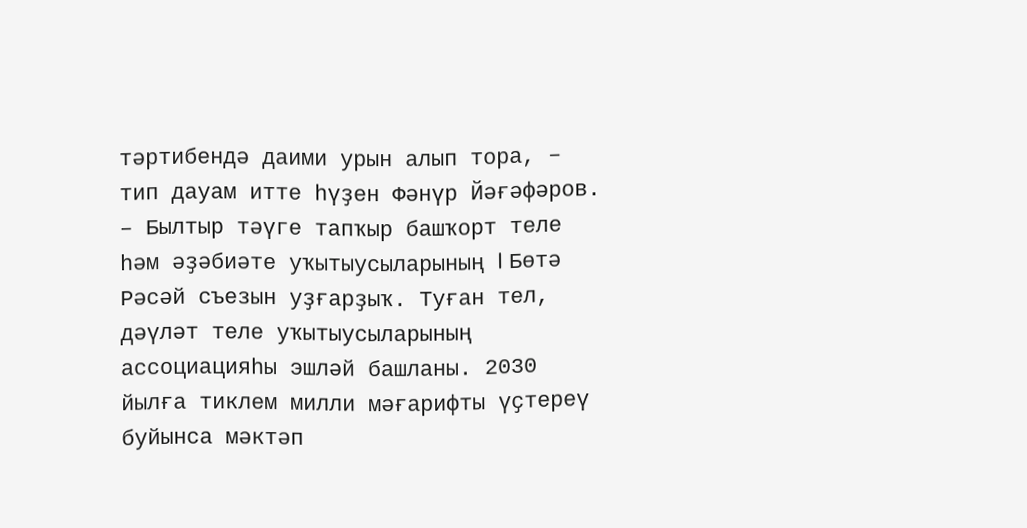тәртибендә даими урын алып тора, – тип дауам итте һүҙен Фәнүр Йәғәфәров. – Былтыр тәүге тапҡыр башҡорт теле һәм әҙәбиәте уҡытыусыларының I Бөтә Рәсәй съезын уҙғарҙыҡ. Туған тел, дәүләт теле уҡытыусыларының ассоциацияһы эшләй башланы. 2030 йылға тиклем милли мәғарифты үҫтереү буйынса мәктәп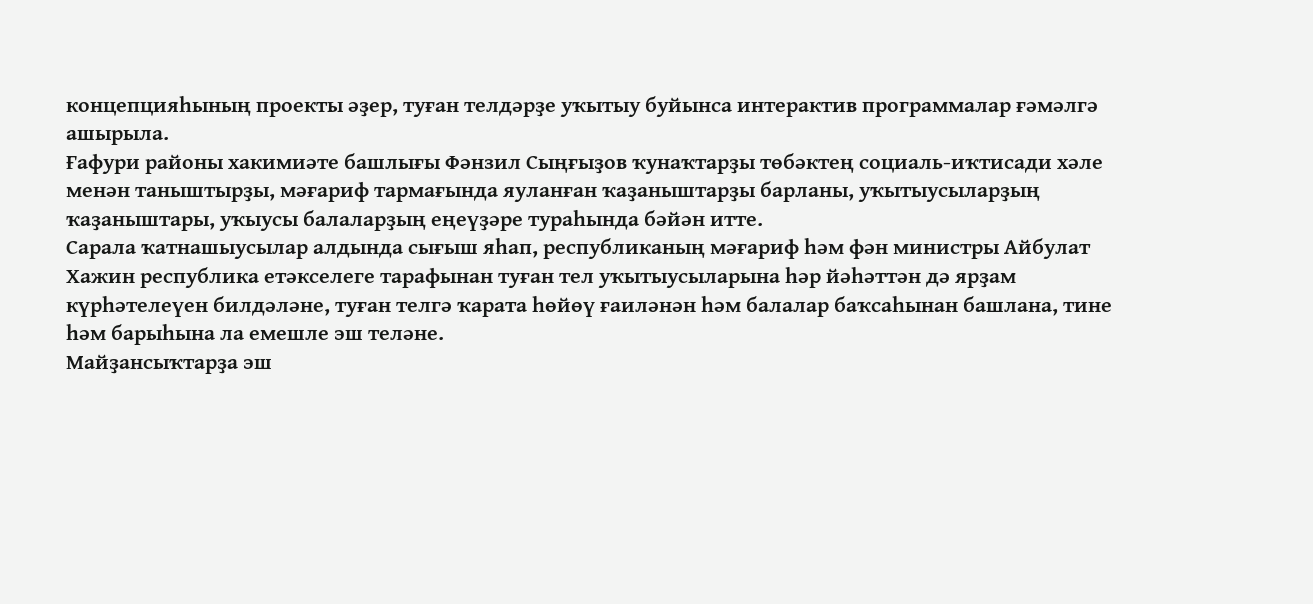концепцияһының проекты әҙер, туған телдәрҙе уҡытыу буйынса интерактив программалар ғәмәлгә ашырыла.
Ғафури районы хакимиәте башлығы Фәнзил Сыңғыҙов ҡунаҡтарҙы төбәктең социаль-иҡтисади хәле менән таныштырҙы, мәғариф тармағында яуланған ҡаҙаныштарҙы барланы, уҡытыусыларҙың ҡаҙаныштары, уҡыусы балаларҙың еңеүҙәре тураһында бәйән итте.
Сарала ҡатнашыусылар алдында сығыш яһап, республиканың мәғариф һәм фән министры Айбулат Хажин республика етәкселеге тарафынан туған тел уҡытыусыларына һәр йәһәттән дә ярҙам күрһәтелеүен билдәләне, туған телгә ҡарата һөйөү ғаиләнән һәм балалар баҡсаһынан башлана, тине һәм барыһына ла емешле эш теләне.
Майҙансыҡтарҙа эш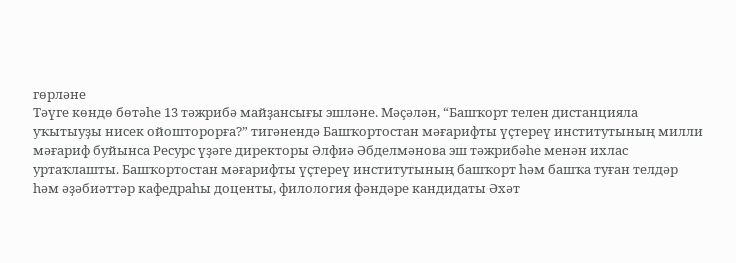гөрләне
Тәүге көндө бөтәһе 13 тәжрибә майҙансығы эшләне. Мәҫәлән, “Башҡорт телен дистанцияла уҡытыуҙы нисек ойошторорға?” тигәнендә Башҡортостан мәғарифты үҫтереү институтының милли мәғариф буйынса Ресурс үҙәге директоры Әлфиә Әбделмәнова эш тәжрибәһе менән ихлас уртаҡлашты. Башҡортостан мәғарифты үҫтереү институтының башҡорт һәм башҡа туған телдәр һәм әҙәбиәттәр кафедраһы доценты, филология фәндәре кандидаты Әхәт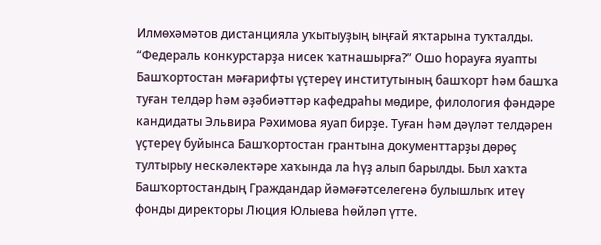Илмөхәмәтов дистанцияла уҡытыуҙың ыңғай яҡтарына туҡталды.
“Федераль конкурстарҙа нисек ҡатнашырға?” Ошо һорауға яуапты Башҡортостан мәғарифты үҫтереү институтының башҡорт һәм башҡа туған телдәр һәм әҙәбиәттәр кафедраһы мөдире, филология фәндәре кандидаты Эльвира Рәхимова яуап бирҙе. Туған һәм дәүләт телдәрен үҫтереү буйынса Башҡортостан грантына документтарҙы дөрөҫ тултырыу нескәлектәре хаҡында ла һүҙ алып барылды. Был хаҡта Башҡортостандың Граждандар йәмәғәтселегенә булышлыҡ итеү фонды директоры Люция Юлыева һөйләп үтте.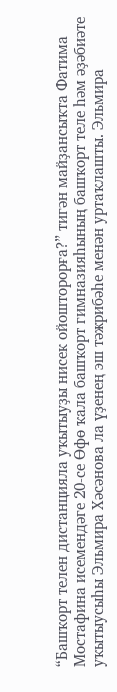“Башҡорт телен дистанцияла уҡытыуҙы нисек ойошторорға?” тигән майҙансыҡта Фатима Мостафина исемендәге 20-се Өфө ҡала башҡорт гимназияһының башҡорт теле һәм әҙәбиәте уҡытыусыһы Эльмира Хәсәнова ла үҙенең эш тәжрибәһе менән уртаҡлашты. Эльмира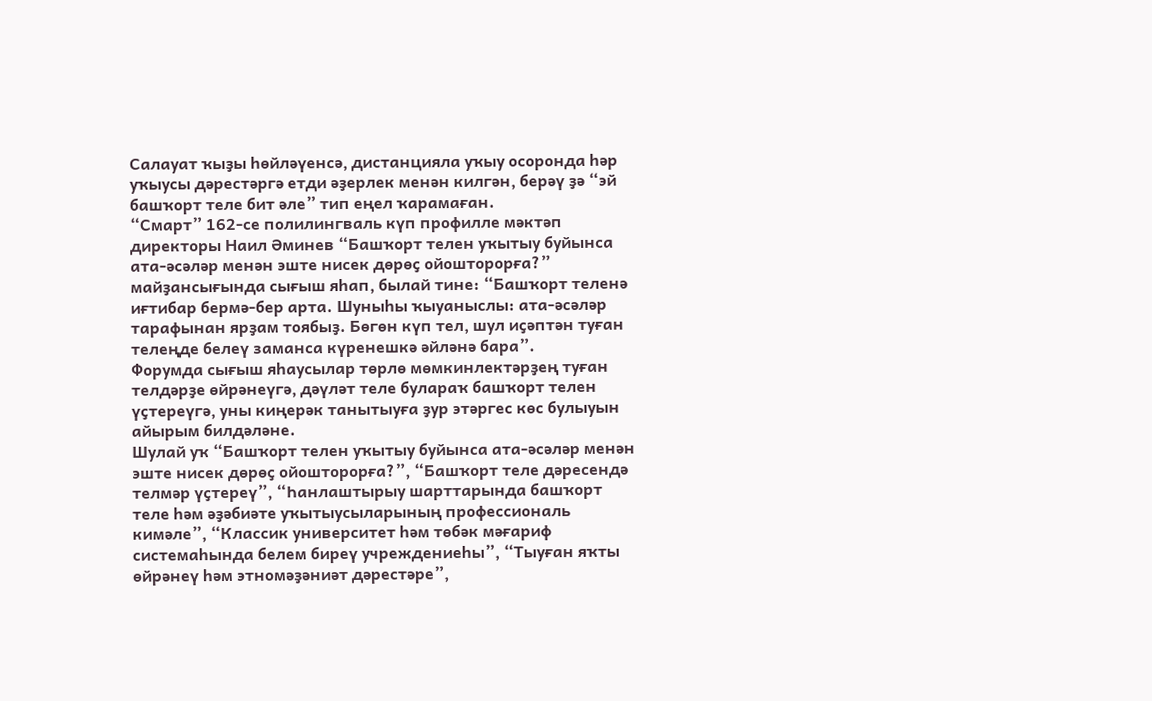Салауат ҡыҙы һөйләүенсә, дистанцияла уҡыу осоронда һәр уҡыусы дәрестәргә етди әҙерлек менән килгән, берәү ҙә “эй башҡорт теле бит әле” тип еңел ҡарамаған.
“Смарт” 162-се полилингваль күп профилле мәктәп директоры Наил Әминев “Башҡорт телен уҡытыу буйынса ата-әсәләр менән эште нисек дөрөҫ ойошторорға?” майҙансығында сығыш яһап, былай тине: “Башҡорт теленә иғтибар бермә-бер арта. Шуныһы ҡыуаныслы: ата-әсәләр тарафынан ярҙам тоябыҙ. Бөгөн күп тел, шул иҫәптән туған телеңде белеү заманса күренешкә әйләнә бара”.
Форумда сығыш яһаусылар төрлө мөмкинлектәрҙең туған телдәрҙе өйрәнеүгә, дәүләт теле булараҡ башҡорт телен үҫтереүгә, уны киңерәк танытыуға ҙур этәргес көс булыуын айырым билдәләне.
Шулай уҡ “Башҡорт телен уҡытыу буйынса ата-әсәләр менән эште нисек дөрөҫ ойошторорға?”, “Башҡорт теле дәресендә телмәр үҫтереү”, “Һанлаштырыу шарттарында башҡорт теле һәм әҙәбиәте уҡытыусыларының профессиональ кимәле”, “Классик университет һәм төбәк мәғариф системаһында белем биреү учреждениеһы”, “Тыуған яҡты өйрәнеү һәм этномәҙәниәт дәрестәре”,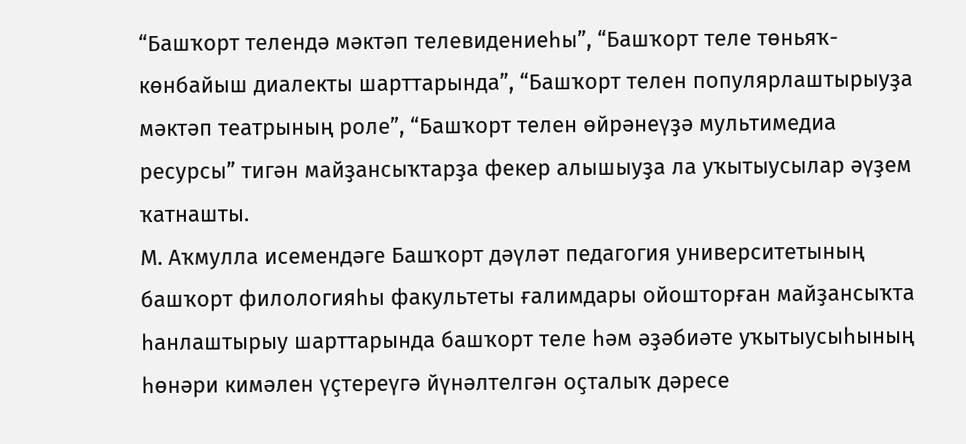“Башҡорт телендә мәктәп телевидениеһы”, “Башҡорт теле төньяҡ-көнбайыш диалекты шарттарында”, “Башҡорт телен популярлаштырыуҙа мәктәп театрының роле”, “Башҡорт телен өйрәнеүҙә мультимедиа ресурсы” тигән майҙансыҡтарҙа фекер алышыуҙа ла уҡытыусылар әүҙем ҡатнашты.
М. Аҡмулла исемендәге Башҡорт дәүләт педагогия университетының башҡорт филологияһы факультеты ғалимдары ойошторған майҙансыҡта һанлаштырыу шарттарында башҡорт теле һәм әҙәбиәте уҡытыусыһының һөнәри кимәлен үҫтереүгә йүнәлтелгән оҫталыҡ дәресе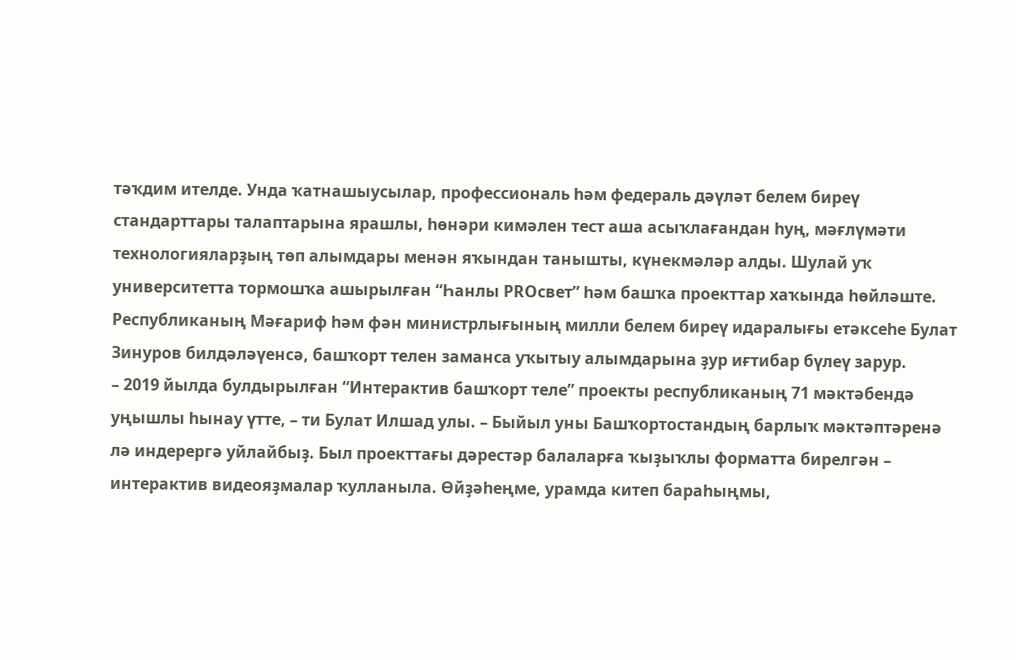тәҡдим ителде. Унда ҡатнашыусылар, профессиональ һәм федераль дәүләт белем биреү стандарттары талаптарына ярашлы, һөнәри кимәлен тест аша асыҡлағандан һуң, мәғлүмәти технологияларҙың төп алымдары менән яҡындан танышты, күнекмәләр алды. Шулай уҡ университетта тормошҡа ашырылған “Һанлы PROсвет” һәм башҡа проекттар хаҡында һөйләште.
Республиканың Мәғариф һәм фән министрлығының милли белем биреү идаралығы етәксеһе Булат Зинуров билдәләүенсә, башҡорт телен заманса уҡытыу алымдарына ҙур иғтибар бүлеү зарур.
– 2019 йылда булдырылған “Интерактив башҡорт теле” проекты республиканың 71 мәктәбендә уңышлы һынау үтте, – ти Булат Илшад улы. – Быйыл уны Башҡортостандың барлыҡ мәктәптәренә лә индерергә уйлайбыҙ. Был проекттағы дәрестәр балаларға ҡыҙыҡлы форматта бирелгән – интерактив видеояҙмалар ҡулланыла. Өйҙәһеңме, урамда китеп бараһыңмы,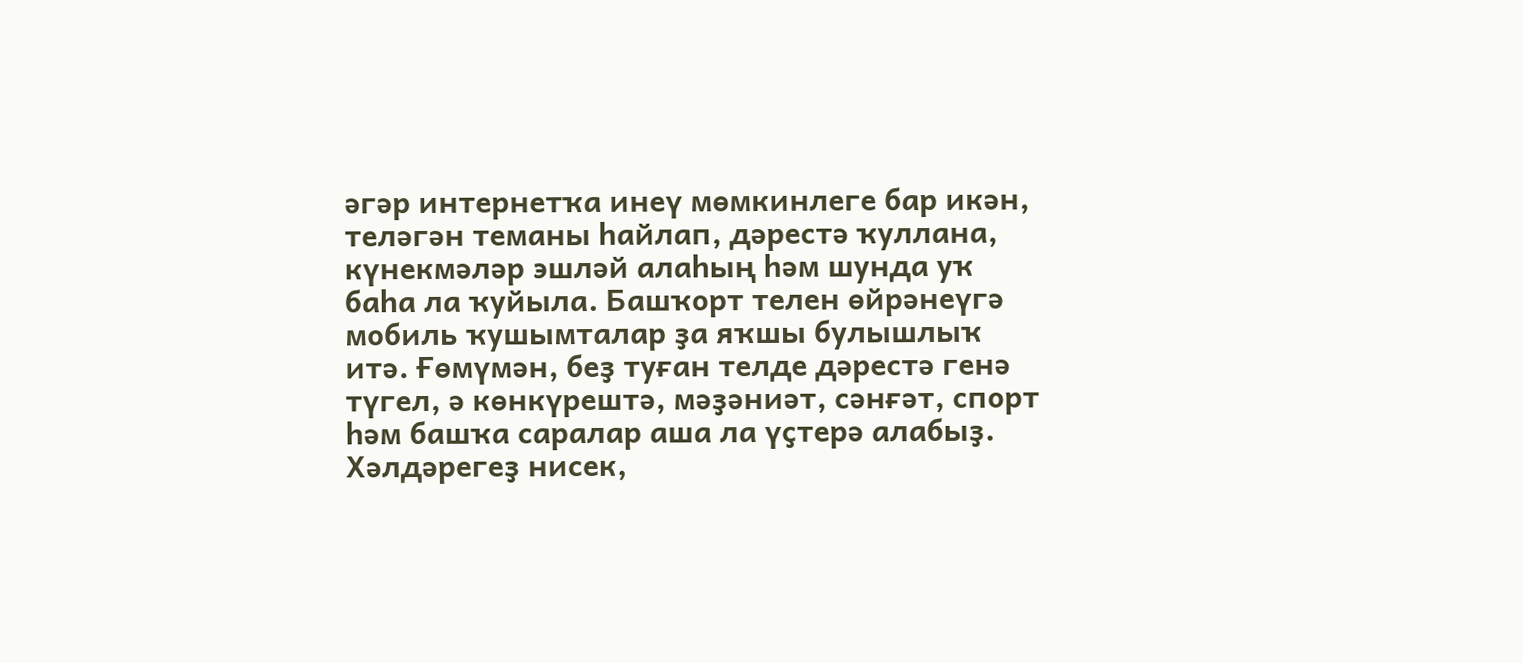әгәр интернетҡа инеү мөмкинлеге бар икән, теләгән теманы һайлап, дәрестә ҡуллана, күнекмәләр эшләй алаһың һәм шунда уҡ баһа ла ҡуйыла. Башҡорт телен өйрәнеүгә мобиль ҡушымталар ҙа яҡшы булышлыҡ итә. Ғөмүмән, беҙ туған телде дәрестә генә түгел, ә көнкүрештә, мәҙәниәт, сәнғәт, спорт һәм башҡа саралар аша ла үҫтерә алабыҙ.
Хәлдәрегеҙ нисек,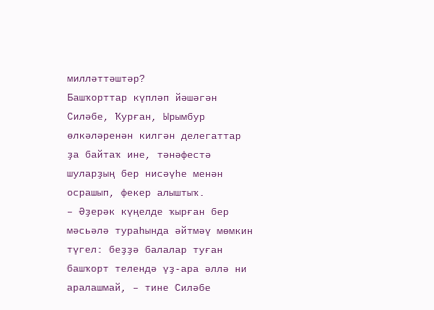милләттәштәр?
Башҡорттар күпләп йәшәгән Силәбе, Ҡурған, Ырымбур өлкәләренән килгән делегаттар ҙа байтаҡ ине, тәнәфестә шуларҙың бер нисәүһе менән осрашып, фекер алыштыҡ.
– Әҙерәк күңелде ҡырған бер мәсьәлә тураһында әйтмәү мөмкин түгел: беҙҙә балалар туған башҡорт телендә үҙ-ара әллә ни аралашмай, – тине Силәбе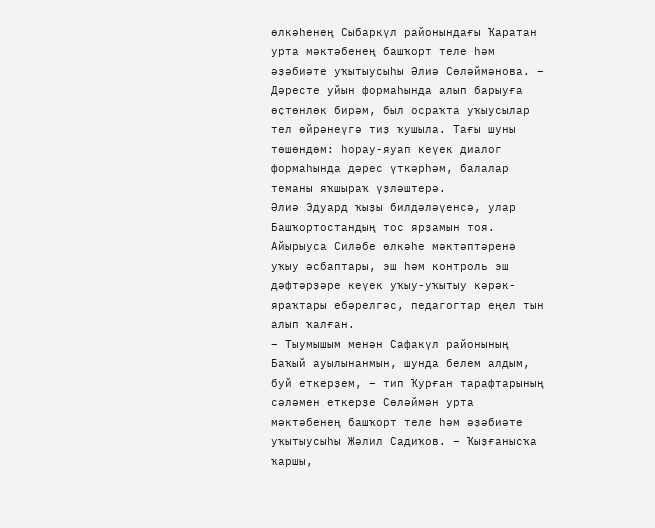өлкәһенең Сыбаркүл районындағы Ҡаратан урта мәктәбенең башҡорт теле һәм әҙәбиәте уҡытыусыһы Әлиә Сөләймәнова. – Дәресте уйын формаһында алып барыуға өҫтөнлөк бирәм, был осраҡта уҡыусылар тел өйрәнеүгә тиҙ ҡушыла. Тағы шуны төшөндөм: һорау-яуап кеүек диалог формаһында дәрес үткәрһәм, балалар теманы яҡшыраҡ үҙләштерә.
Әлиә Эдуард ҡыҙы билдәләүенсә, улар Башҡортостандың тос ярҙамын тоя. Айырыуса Силәбе өлкәһе мәктәптәренә уҡыу әсбаптары, эш һәм контроль эш дәфтәрҙәре кеүек уҡыу-уҡытыу кәрәк-яраҡтары ебәрелгәс, педагогтар еңел тын алып ҡалған.
– Тыумышым менән Сафакүл районының Баҡый ауылынанмын, шунда белем алдым, буй еткерҙем, – тип Ҡурған тарафтарының сәләмен еткерҙе Сөләймән урта мәктәбенең башҡорт теле һәм әҙәбиәте уҡытыусыһы Жәлил Садиҡов. – Ҡыҙғанысҡа ҡаршы,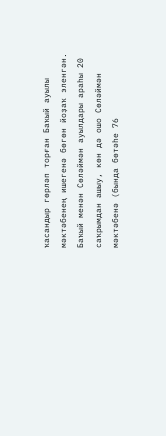ҡасандыр гөрләп торған Баҡый ауылы мәктәбенең ишегенә бөгөн йоҙаҡ эленгән. Баҡый менән Сөләймән ауылдары араһы 20 саҡрымдан ашыу, көн дә ошо Сөләймән мәктәбенә (бында бөтәһе 76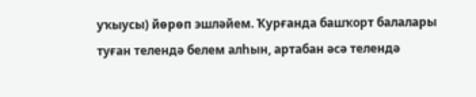уҡыусы) йөрөп эшләйем. Ҡурғанда башҡорт балалары туған телендә белем алһын, артабан әсә телендә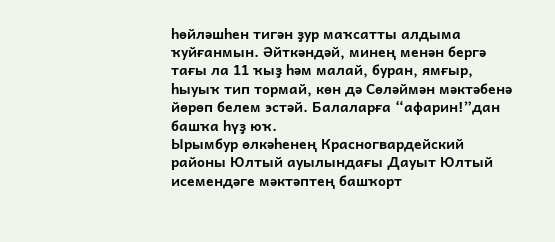һөйләшһен тигән ҙур маҡсатты алдыма ҡуйғанмын. Әйткәндәй, минең менән бергә тағы ла 11 ҡыҙ һәм малай, буран, ямғыр, һыуыҡ тип тормай, көн дә Сөләймән мәктәбенә йөрөп белем эстәй. Балаларға “афарин!”дан башҡа һүҙ юҡ.
Ырымбур өлкәһенең Красногвардейский районы Юлтый ауылындағы Дауыт Юлтый исемендәге мәктәптең башҡорт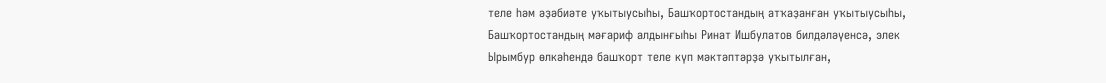теле һәм әҙәбиәте уҡытыусыһы, Башҡортостандың атҡаҙанған уҡытыусыһы, Башҡортостандың мәғариф алдынғыһы Ринат Ишбулатов билдәләүенсә, элек Ырымбур өлкәһендә башҡорт теле күп мәктәптәрҙә уҡытылған,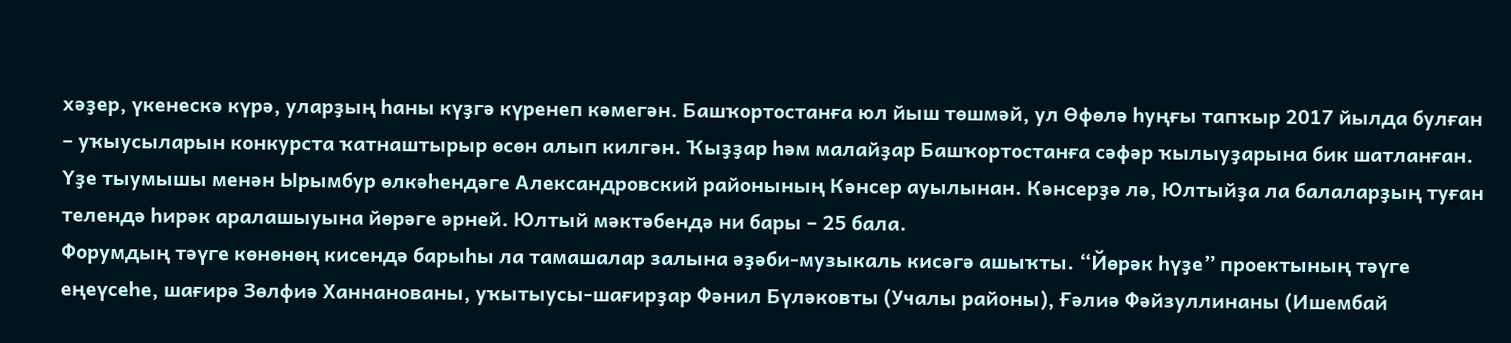хәҙер, үкенескә күрә, уларҙың һаны күҙгә күренеп кәмегән. Башҡортостанға юл йыш төшмәй, ул Өфөлә һуңғы тапҡыр 2017 йылда булған – уҡыусыларын конкурста ҡатнаштырыр өсөн алып килгән. Ҡыҙҙар һәм малайҙар Башҡортостанға сәфәр ҡылыуҙарына бик шатланған.
Үҙе тыумышы менән Ырымбур өлкәһендәге Александровский районының Кәнсер ауылынан. Кәнсерҙә лә, Юлтыйҙа ла балаларҙың туған телендә һирәк аралашыуына йөрәге әрней. Юлтый мәктәбендә ни бары – 25 бала.
Форумдың тәүге көнөнөң кисендә барыһы ла тамашалар залына әҙәби-музыкаль кисәгә ашыҡты. “Йөрәк һүҙе” проектының тәүге еңеүсеһе, шағирә Зөлфиә Ханнанованы, уҡытыусы-шағирҙар Фәнил Бүләковты (Учалы районы), Ғәлиә Фәйзуллинаны (Ишембай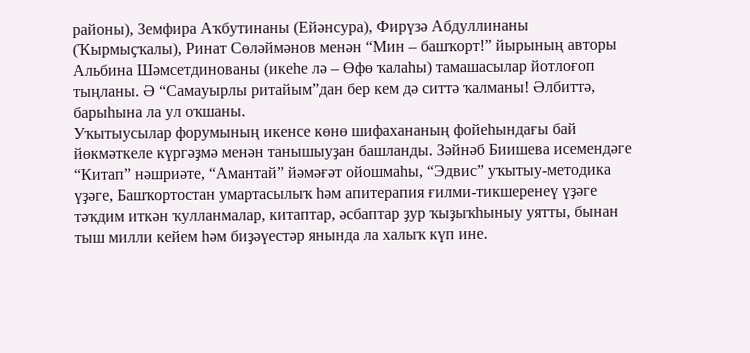районы), Земфира Аҡбутинаны (Ейәнсура), Фирүзә Абдуллинаны (Ҡырмыҫҡалы), Ринат Сөләймәнов менән “Мин – башҡорт!” йырының авторы Альбина Шәмсетдинованы (икеһе лә – Өфө ҡалаһы) тамашасылар йотлоғоп тыңланы. Ә “Самауырлы ритайым”дан бер кем дә ситтә ҡалманы! Әлбиттә, барыһына ла ул оҡшаны.
Уҡытыусылар форумының икенсе көнө шифахананың фойеһындағы бай йөкмәткеле күргәҙмә менән танышыуҙан башланды. Зәйнәб Биишева исемендәге “Китап” нәшриәте, “Амантай” йәмәғәт ойошмаһы, “Эдвис” уҡытыу-методика үҙәге, Башҡортостан умартасылыҡ һәм апитерапия ғилми-тикшеренеү үҙәге тәҡдим иткән ҡулланмалар, китаптар, әсбаптар ҙур ҡыҙыҡһыныу уятты, бынан тыш милли кейем һәм биҙәүестәр янында ла халыҡ күп ине.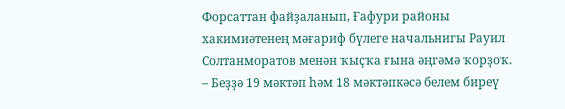Форсаттан файҙаланып, Ғафури районы хакимиәтенең мәғариф бүлеге начальнигы Рауил Солтанморатов менән ҡыҫҡа ғына әңгәмә ҡорҙоҡ.
– Беҙҙә 19 мәктәп һәм 18 мәктәпкәсә белем биреү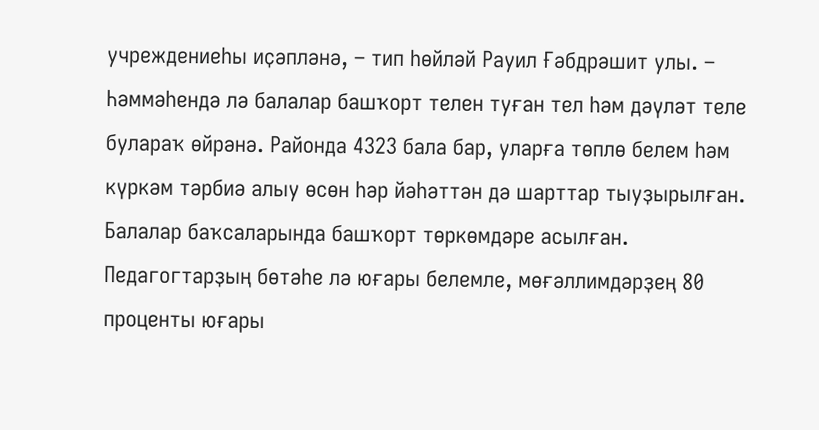учреждениеһы иҫәпләнә, – тип һөйләй Рауил Ғәбдрәшит улы. – Һәммәһендә лә балалар башҡорт телен туған тел һәм дәүләт теле булараҡ өйрәнә. Районда 4323 бала бар, уларға төплө белем һәм күркәм тәрбиә алыу өсөн һәр йәһәттән дә шарттар тыуҙырылған. Балалар баҡсаларында башҡорт төркөмдәре асылған. Педагогтарҙың бөтәһе лә юғары белемле, мөғәллимдәрҙең 80 проценты юғары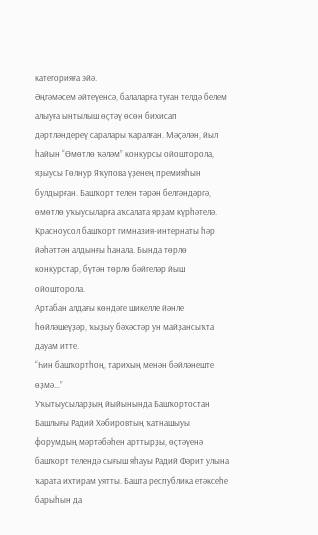категорияға эйә.
Әңгәмәсем әйтеүенсә, балаларға туған телдә белем алыуға ынтылыш өҫтәү өсөн бихисап дәртләндереү саралары ҡаралған. Мәҫәлән, йыл һайын “Өмөтлө ҡәләм” конкурсы ойошторола, яҙыусы Гөлнур Яҡупова үҙенең премияһын булдырған. Башҡорт телен тәрән белгәндәргә, өмөтлө уҡыусыларға аҡсалата ярҙам күрһәтелә. Красноусол башҡорт гимназия-интернаты һәр йәһәттән алдынғы һанала. Бында төрлө конкурстар, бүтән төрлө бәйгеләр йыш ойошторола.
Артабан алдағы көндәге шикелле йәнле һөйләшеүҙәр, ҡыҙыу бәхәстәр ун майҙансыҡта дауам итте.
“Һин башҡортһоң, тарихың менән бәйләнеште өҙмә...”
Уҡытыусыларҙың йыйынында Башҡортостан Башлығы Радий Хәбировтың ҡатнашыуы форумдың мәртәбәһен арттырҙы, өҫтәүенә башҡорт телендә сығыш яһауы Радий Фәрит улына ҡарата ихтирам уятты. Башта республика етәксеһе барыһын да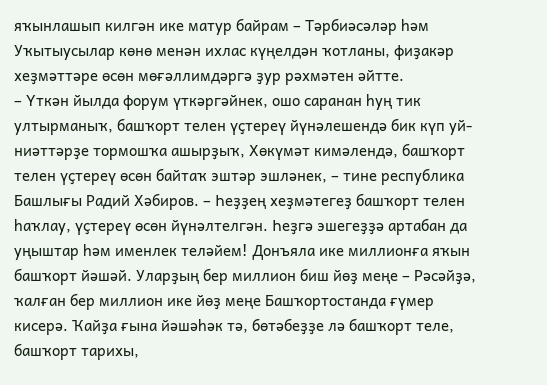яҡынлашып килгән ике матур байрам – Тәрбиәсәләр һәм Уҡытыусылар көнө менән ихлас күңелдән ҡотланы, фиҙакәр хеҙмәттәре өсөн мөғәллимдәргә ҙур рәхмәтен әйтте.
– Үткән йылда форум үткәргәйнек, ошо саранан һуң тик ултырманыҡ, башҡорт телен үҫтереү йүнәлешендә бик күп уй-ниәттәрҙе тормошҡа ашырҙыҡ, Хөкүмәт кимәлендә, башҡорт телен үҫтереү өсөн байтаҡ эштәр эшләнек, – тине республика Башлығы Радий Хәбиров. – Һеҙҙең хеҙмәтегеҙ башҡорт телен һаҡлау, үҫтереү өсөн йүнәлтелгән. Һеҙгә эшегеҙҙә артабан да уңыштар һәм именлек теләйем! Донъяла ике миллионға яҡын башҡорт йәшәй. Уларҙың бер миллион биш йөҙ меңе – Рәсәйҙә, ҡалған бер миллион ике йөҙ меңе Башҡортостанда ғүмер кисерә. Ҡайҙа ғына йәшәһәк тә, бөтәбеҙҙе лә башҡорт теле, башҡорт тарихы,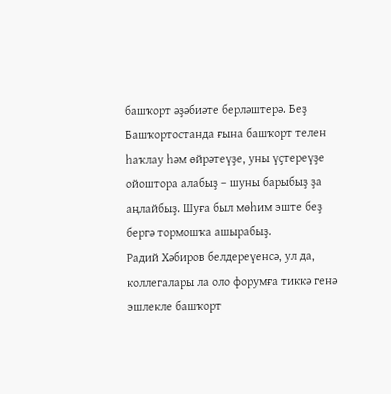башҡорт әҙәбиәте берләштерә. Беҙ Башҡортостанда ғына башҡорт телен һаҡлау һәм өйрәтеүҙе, уны үҫтереүҙе ойоштора алабыҙ – шуны барыбыҙ ҙа аңлайбыҙ. Шуға был мөһим эште беҙ бергә тормошҡа ашырабыҙ.
Радий Хәбиров белдереүенсә, ул да, коллегалары ла оло форумға тиккә генә эшлекле башҡорт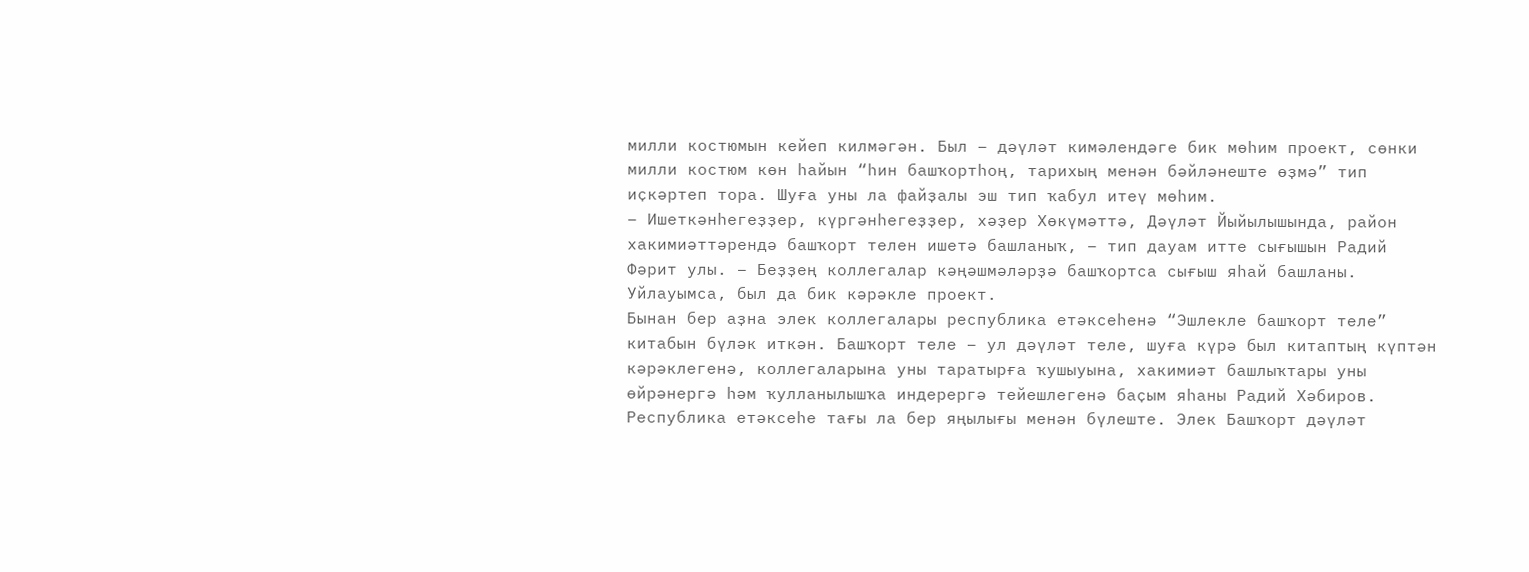милли костюмын кейеп килмәгән. Был – дәүләт кимәлендәге бик мөһим проект, сөнки милли костюм көн һайын “һин башҡортһоң, тарихың менән бәйләнеште өҙмә” тип иҫкәртеп тора. Шуға уны ла файҙалы эш тип ҡабул итеү мөһим.
– Ишеткәнһегеҙҙер, күргәнһегеҙҙер, хәҙер Хөкүмәттә, Дәүләт Йыйылышында, район хакимиәттәрендә башҡорт телен ишетә башланыҡ, – тип дауам итте сығышын Радий Фәрит улы. – Беҙҙең коллегалар кәңәшмәләрҙә башҡортса сығыш яһай башланы. Уйлауымса, был да бик кәрәкле проект.
Бынан бер аҙна элек коллегалары республика етәксеһенә “Эшлекле башҡорт теле” китабын бүләк иткән. Башҡорт теле – ул дәүләт теле, шуға күрә был китаптың күптән кәрәклегенә, коллегаларына уны таратырға ҡушыуына, хакимиәт башлыҡтары уны өйрәнергә һәм ҡулланылышҡа индерергә тейешлегенә баҫым яһаны Радий Хәбиров.
Республика етәксеһе тағы ла бер яңылығы менән бүлеште. Элек Башҡорт дәүләт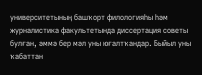университетының башҡорт филологияһы һәм журналистика факультетында диссертация советы булған, әммә бер мәл уны юғалтҡандар. Быйыл уны ҡабаттан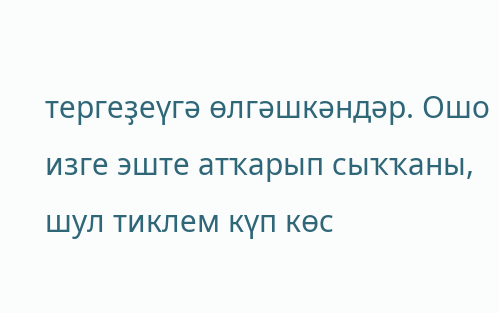тергеҙеүгә өлгәшкәндәр. Ошо изге эште атҡарып сыҡҡаны, шул тиклем күп көс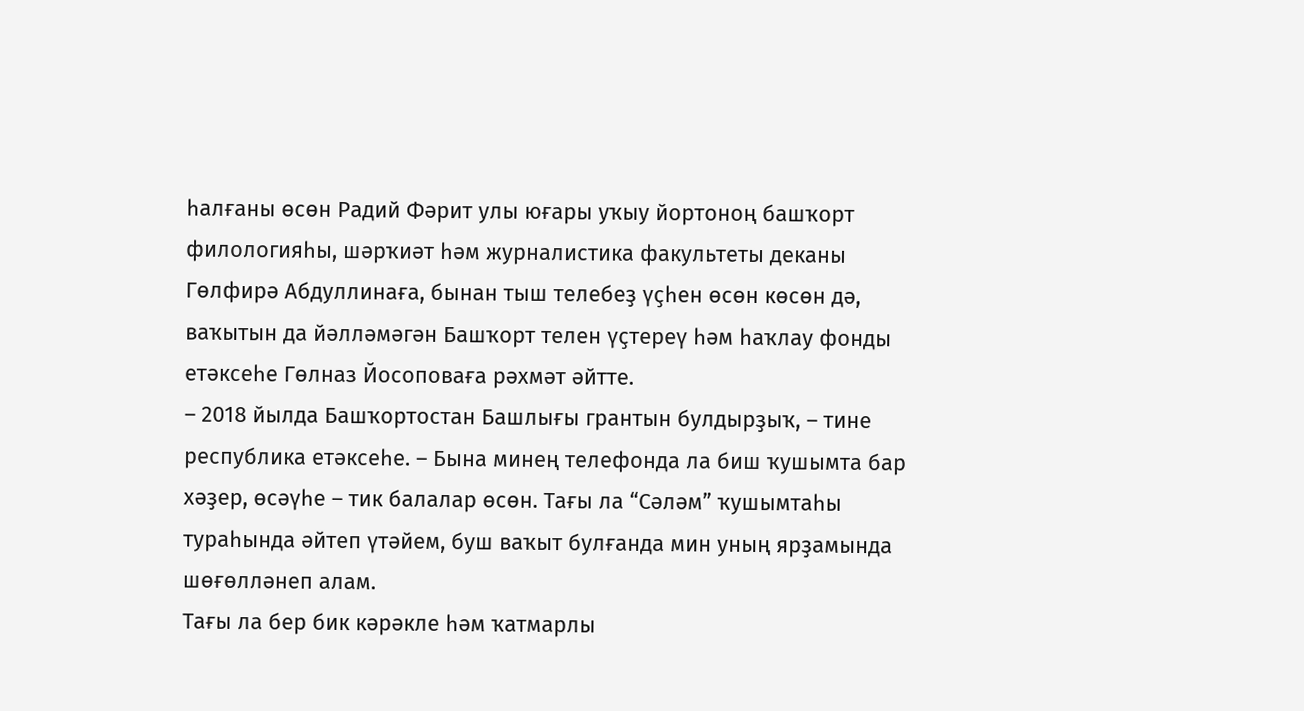һалғаны өсөн Радий Фәрит улы юғары уҡыу йортоноң башҡорт филологияһы, шәрҡиәт һәм журналистика факультеты деканы Гөлфирә Абдуллинаға, бынан тыш телебеҙ үҫһен өсөн көсөн дә, ваҡытын да йәлләмәгән Башҡорт телен үҫтереү һәм һаҡлау фонды етәксеһе Гөлназ Йосоповаға рәхмәт әйтте.
– 2018 йылда Башҡортостан Башлығы грантын булдырҙыҡ, – тине республика етәксеһе. – Бына минең телефонда ла биш ҡушымта бар хәҙер, өсәүһе – тик балалар өсөн. Тағы ла “Сәләм” ҡушымтаһы тураһында әйтеп үтәйем, буш ваҡыт булғанда мин уның ярҙамында шөғөлләнеп алам.
Тағы ла бер бик кәрәкле һәм ҡатмарлы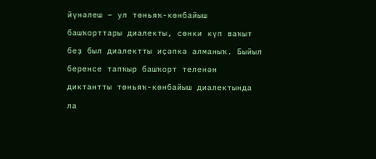йүнәлеш – ул төньяҡ-көнбайыш башҡорттары диалекты, сөнки күп ваҡыт беҙ был диалектты иҫәпкә алманыҡ. Быйыл беренсе тапҡыр башҡорт теленән диктантты төньяҡ-көнбайыш диалектында ла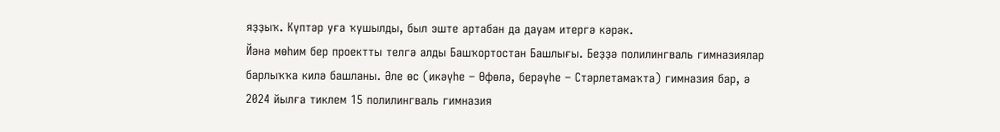яҙҙыҡ. Күптәр уға ҡушылды, был эште артабан да дауам итергә кәрәк.
Йәнә мөһим бер проектты телгә алды Башҡортостан Башлығы. Беҙҙә полилингваль гимназиялар барлыҡҡа килә башланы. Әле өс (икәүһе – Өфөлә, берәүһе – Стәрлетамаҡта) гимназия бар, ә 2024 йылға тиклем 15 полилингваль гимназия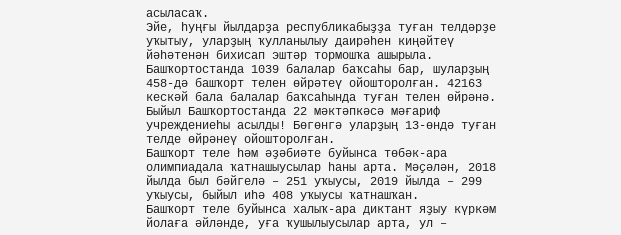асыласаҡ.
Эйе, һуңғы йылдарҙа республикабыҙҙа туған телдәрҙе уҡытыу, уларҙың ҡулланылыу даирәһен киңәйтеү йәһәтенән бихисап эштәр тормошҡа ашырыла. Башҡортостанда 1039 балалар баҡсаһы бар, шуларҙың 458-дә башҡорт телен өйрәтеү ойошторолған. 42163 кескәй бала балалар баҡсаһында туған телен өйрәнә. Быйыл Башҡортостанда 22 мәктәпкәсә мәғариф учреждениеһы асылды! Бөгөнгә уларҙың 13-өндә туған телде өйрәнеү ойошторолған.
Башҡорт теле һәм әҙәбиәте буйынса төбәк-ара олимпиадала ҡатнашыусылар һаны арта. Мәҫәлән, 2018 йылда был бәйгелә – 251 уҡыусы, 2019 йылда – 299 уҡыусы, быйыл иһә 408 уҡыусы ҡатнашҡан.
Башҡорт теле буйынса халыҡ-ара диктант яҙыу күркәм йолаға әйләнде, уға ҡушылыусылар арта, ул –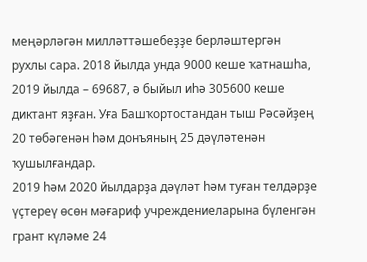меңәрләгән милләттәшебеҙҙе берләштергән рухлы сара. 2018 йылда унда 9000 кеше ҡатнашһа, 2019 йылда – 69687, ә быйыл иһә 305600 кеше диктант яҙған. Уға Башҡортостандан тыш Рәсәйҙең 20 төбәгенән һәм донъяның 25 дәүләтенән ҡушылғандар.
2019 һәм 2020 йылдарҙа дәүләт һәм туған телдәрҙе үҫтереү өсөн мәғариф учреждениеларына бүленгән грант күләме 24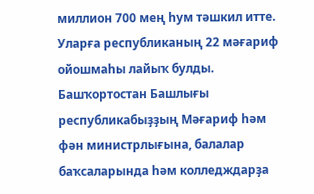миллион 700 мең һум тәшкил итте. Уларға республиканың 22 мәғариф ойошмаһы лайыҡ булды.
Башҡортостан Башлығы республикабыҙҙың Мәғариф һәм фән министрлығына, балалар баҡсаларында һәм колледждарҙа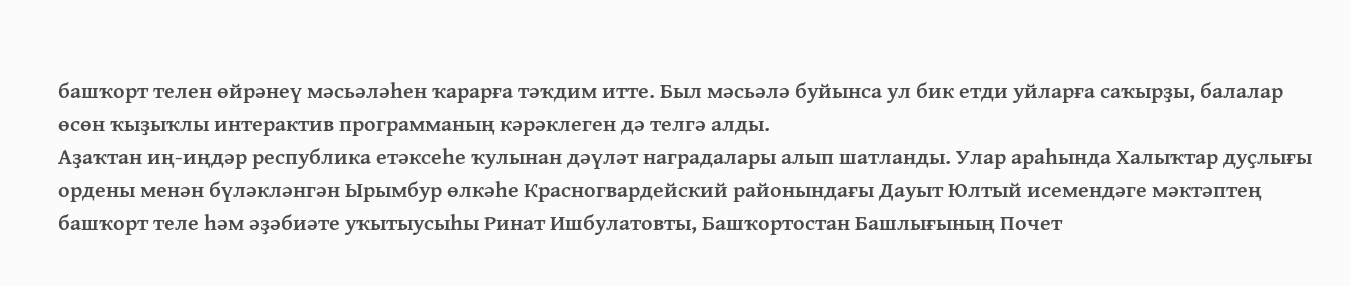башҡорт телен өйрәнеү мәсьәләһен ҡарарға тәҡдим итте. Был мәсьәлә буйынса ул бик етди уйларға саҡырҙы, балалар өсөн ҡыҙыҡлы интерактив программаның кәрәклеген дә телгә алды.
Аҙаҡтан иң-иңдәр республика етәксеһе ҡулынан дәүләт наградалары алып шатланды. Улар араһында Халыҡтар дуҫлығы ордены менән бүләкләнгән Ырымбур өлкәһе Красногвардейский районындағы Дауыт Юлтый исемендәге мәктәптең башҡорт теле һәм әҙәбиәте уҡытыусыһы Ринат Ишбулатовты, Башҡортостан Башлығының Почет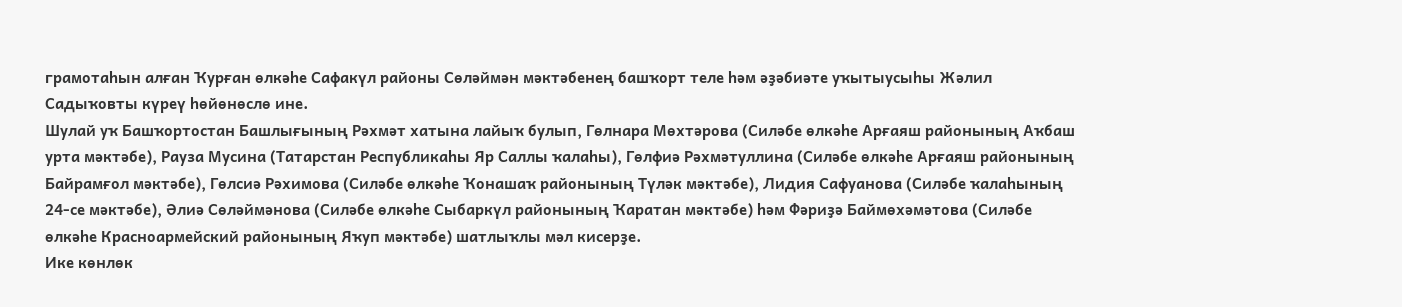грамотаһын алған Ҡурған өлкәһе Сафакүл районы Сөләймән мәктәбенең башҡорт теле һәм әҙәбиәте уҡытыусыһы Жәлил Садыҡовты күреү һөйөнөслө ине.
Шулай уҡ Башҡортостан Башлығының Рәхмәт хатына лайыҡ булып, Гөлнара Мөхтәрова (Силәбе өлкәһе Арғаяш районының Аҡбаш урта мәктәбе), Рауза Мусина (Татарстан Республикаһы Яр Саллы ҡалаһы), Гөлфиә Рәхмәтуллина (Силәбе өлкәһе Арғаяш районының Байрамғол мәктәбе), Гөлсиә Рәхимова (Силәбе өлкәһе Ҡонашаҡ районының Түләк мәктәбе), Лидия Сафуанова (Силәбе ҡалаһының 24-се мәктәбе), Әлиә Сөләймәнова (Силәбе өлкәһе Сыбаркүл районының Ҡаратан мәктәбе) һәм Фәриҙә Баймөхәмәтова (Силәбе өлкәһе Красноармейский районының Яҡуп мәктәбе) шатлыҡлы мәл кисерҙе.
Ике көнлөк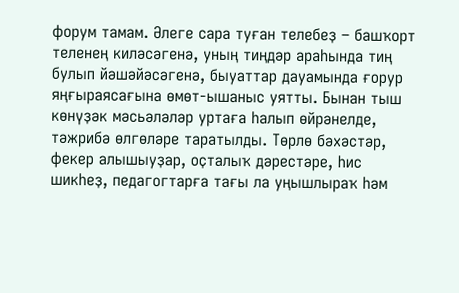форум тамам. Әлеге сара туған телебеҙ – башҡорт теленең киләсәгенә, уның тиңдәр араһында тиң булып йәшәйәсәгенә, быуаттар дауамында ғорур яңғыраясағына өмөт-ышаныс уятты. Бынан тыш көнүҙәк мәсьәләләр уртаға һалып өйрәнелде, тәжрибә өлгөләре таратылды. Төрлө бәхәстәр, фекер алышыуҙар, оҫталыҡ дәрестәре, һис шикһеҙ, педагогтарға тағы ла уңышлыраҡ һәм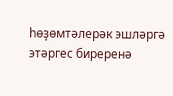һөҙөмтәлерәк эшләргә этәргес биреренә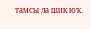тамсы ла шик юҡ.